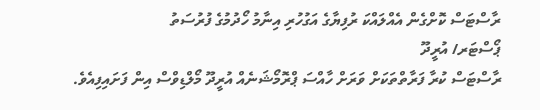ރާސްޓަސް ކޮށްގެން އެއްލައްކަ ރުފިޔާގެ އަގުހުރި އިނާމު ހޯދުމުގެ ފުރުސަތު
ޕޯސްޓަރ/ އުރީދޫ
ރާސްޓަސް ކުރާ ފަރާތްތަކަށް ވަރަށް ހާއްސަ ޕްރޮމޯޝަނެއް އުރީދޫ މޯލްޑިވްސް އިން ފަށައިފިއެވެ.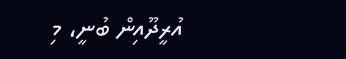އުރީދޫއިން ބުނީ، މި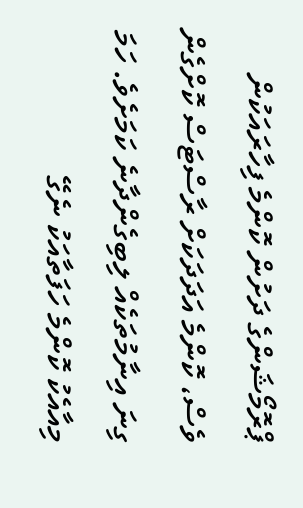ޕްރޮމޯޝަންގެ ދަށުން ކޮންމެ ފިހާރައަކުން ވެސް، ކޮންމެ އަދަދަކަށް ރާސްޓަސް ކޮށްގެން ގިނަ އިނާމުތަކެއް ލިބިގެންދާނެ ކަމަށެވެ. ހަމަ މިއާއެކު ކޮންމެ ހަފަތާއަކު ނެގޭ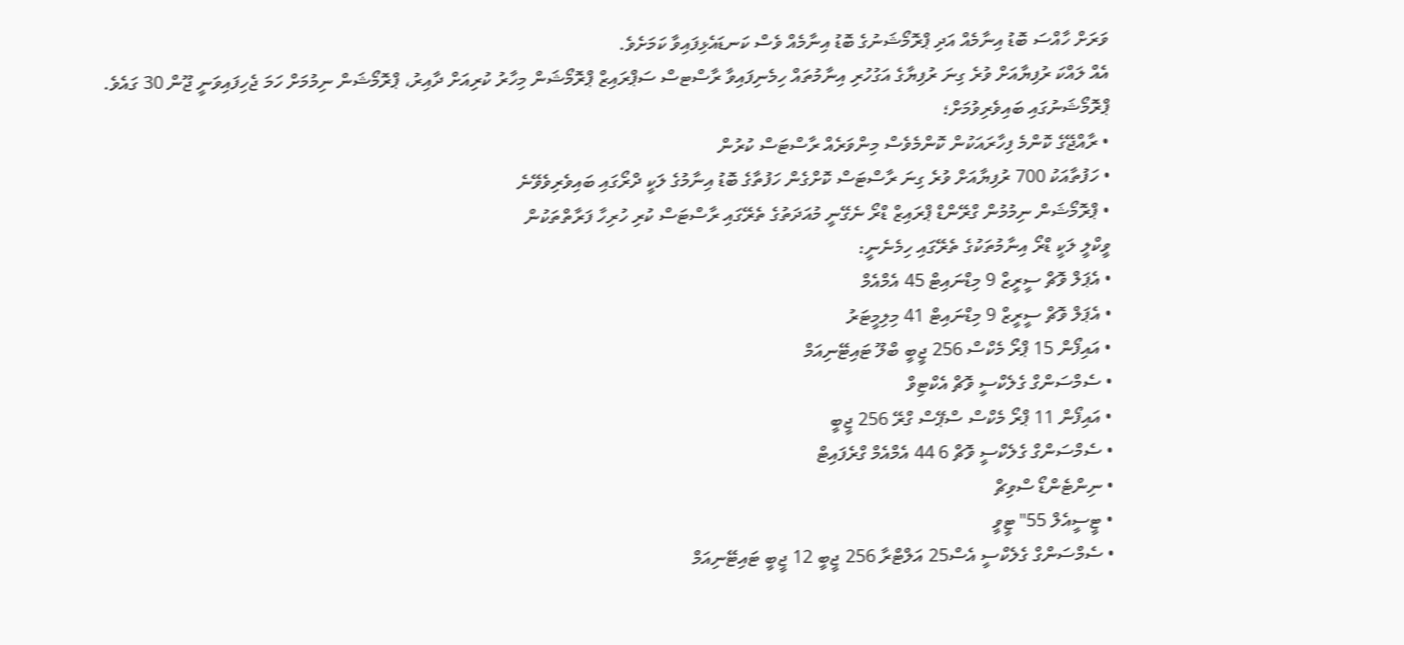ވަރަށް ހާއްސަ ބޮޑު އިނާމެއް އަދި ޕްރޮމޯޝަނުގެ ބޮޑު އިނާމެއް ވެސް ކަނޑައެޅިފައިވާ ކަމަށެވެ.
އެއް ލައްކަ ރުފިޔާއަށް ވުރެ ގިނަ ރުފިޔާގެ އަގުހުރި އިނާމުތައް ހިމެނިފައިވާ ރާސްޓސް ސަޕްރައިޒް ޕްރޮމޯޝަން މިހާރު ކުރިއަށް ދާއިރު، ޕްރޮމޯޝަން ނިމުމަށް ހަމަ ޖެހިފައިވަނީ ޖޫން 30 ގައެވެ.
ޕްރޮމޯޝަނުގައި ބައިވެރިވުމަށް؛
• ރާއްޖޭގެ ކޮންމެ ފިހާރައަކުން ކޮންމެވެސް މިންވަރެއް ރާސްޓަސް ކުރުން
• ހަފުތާއަކު 700 ރުފިޔާއަށް ވުރެ ގިނަ ރާސްޓަސް ކޮށްގެން ހަފުތާގެ ބޮޑު އިނާމުގެ ލަކީ ދްރޯގައި ބައިވެރިވެވޭނެ
• ޕްރޮމޯޝަން ނިމުމުން ގްރޭންޑް ޕްރައިޒް ޑްރޯ ނެގޭނީ މުއަދަތުގެ ތެރޭގައި ރާސްޓަސް ކުރި ހުރިހާ ފަރާތްތަކުން
ވީކްލީ ލަކީ ޑްރޯ އިނާމުތަކުގެ ތެރޭގައި ހިމެނެނީ:
• އެޕަލް ވޮޗް ސީރީޒް 9 މިޑްނައިޓް 45 އެމްއެމް
• އެޕަލް ވޮޗް ސީރީޒް 9 މިޑްނައިޓް 41 މިލިމީޓަރު
• އައިފޯން 15 ޕްރޯ މެކްސް 256 ޖީބީ ބްލޫ ޓައިޓޭނިއަމް
• ސެމްސަންގް ގެލެކްސީ ވޮޗް އެކްޓިވް
• އައިފޯން 11 ޕްރޯ މެކްސް ސްޕޭސް ގްރޭ 256 ޖީބީ
• ސެމްސަންގް ގެލެކްސީ ވޮޗް 6 44 އެމްއެމް ގްރެފައިޓް
• ނިންޓެންޑޯ ސްވިޗް
• ޓީސީއެލް 55" ޓީވީ
• ސެމްސަންގް ގެލެކްސީ އެސް25 އަލްޓްރާ 256 ޖީބީ 12 ޖީބީ ޓައިޓޭނިއަމް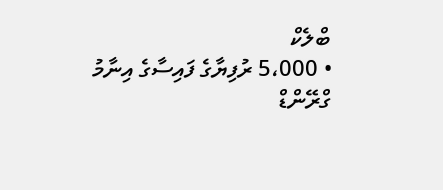ބްލެކް
• 5،000 ރުފިޔާގެ ފައިސާގެ އިނާމު
ގްރޭންޑް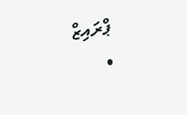ޕްރައިޒް
•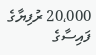20،000 ރުފިޔާގެ ފައިސާގެ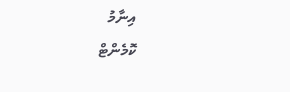އިނާމު
ކޮމެންޓް